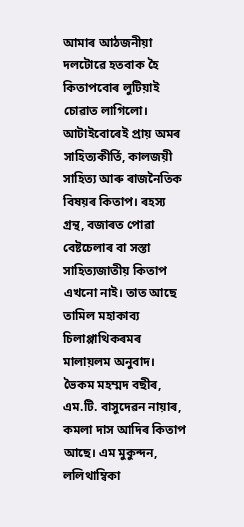আমাৰ আঠজনীয়া দলটোৱে হতবাক হৈ কিতাপবোৰ লুটিয়াই চোৱাত লাগিলো। আটাইবোৰেই প্ৰায় অমৰ সাহিত্যকীৰ্তি, কালজয়ী সাহিত্য আৰু ৰাজনৈতিক বিষয়ৰ কিতাপ। ৰহস্য গ্ৰন্থ, বজাৰত পোৱা বেষ্টচেলাৰ বা সস্তা সাহিত্যজাতীয় কিতাপ এখনো নাই। তাত আছে তামিল মহাকাব্য চিলাপ্পাথিকৰমৰ মালায়লম অনুবাদ। ভৈকম মহম্মদ বছীৰ, এম.টি. বাসুদেৱন নায়াৰ, কমলা দাস আদিৰ কিতাপ আছে। এম মুকুন্দন, ললিথাম্বিকা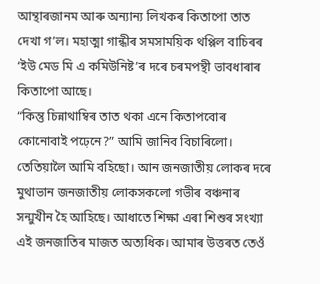আন্থাৰজানম আৰু অন্যান্য লিখকৰ কিতাপো তাত দেখা গ’ল। মহাত্মা গান্ধীৰ সমসাময়িক থপ্পিল বাচিৰৰ ‘ইউ মেড মি এ কমিউনিষ্ট’ৰ দৰে চৰমপন্থী ভাবধাৰাৰ কিতাপো আছে।
“কিন্তু চিন্নাথাম্বিৰ তাত থকা এনে কিতাপবোৰ কোনোবাই পঢ়েনে?” আমি জানিব বিচাৰিলো। তেতিয়ালৈ আমি বহিছো। আন জনজাতীয় লোকৰ দৰে মুথাভান জনজাতীয় লোকসকলো গভীৰ বঞ্চনাৰ সন্মুখীন হৈ আহিছে। আধাতে শিক্ষা এৰা শিশুৰ সংখ্যা এই জনজাতিৰ মাজত অত্যধিক। আমাৰ উত্তৰত তেওঁ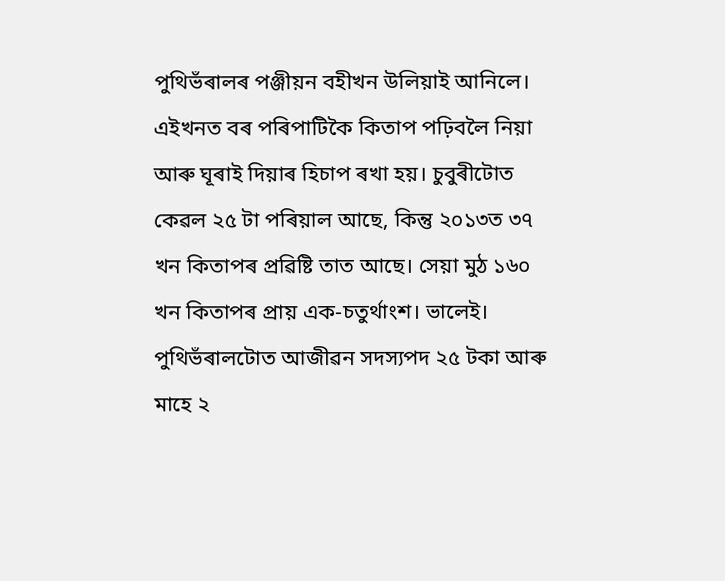পুথিভঁৰালৰ পঞ্জীয়ন বহীখন উলিয়াই আনিলে। এইখনত বৰ পৰিপাটিকৈ কিতাপ পঢ়িবলৈ নিয়া আৰু ঘূৰাই দিয়াৰ হিচাপ ৰখা হয়। চুবুৰীটোত কেৱল ২৫ টা পৰিয়াল আছে, কিন্তু ২০১৩ত ৩৭ খন কিতাপৰ প্ৰৱিষ্টি তাত আছে। সেয়া মুঠ ১৬০ খন কিতাপৰ প্ৰায় এক-চতুৰ্থাংশ। ভালেই। পুথিভঁৰালটোত আজীৱন সদস্যপদ ২৫ টকা আৰু মাহে ২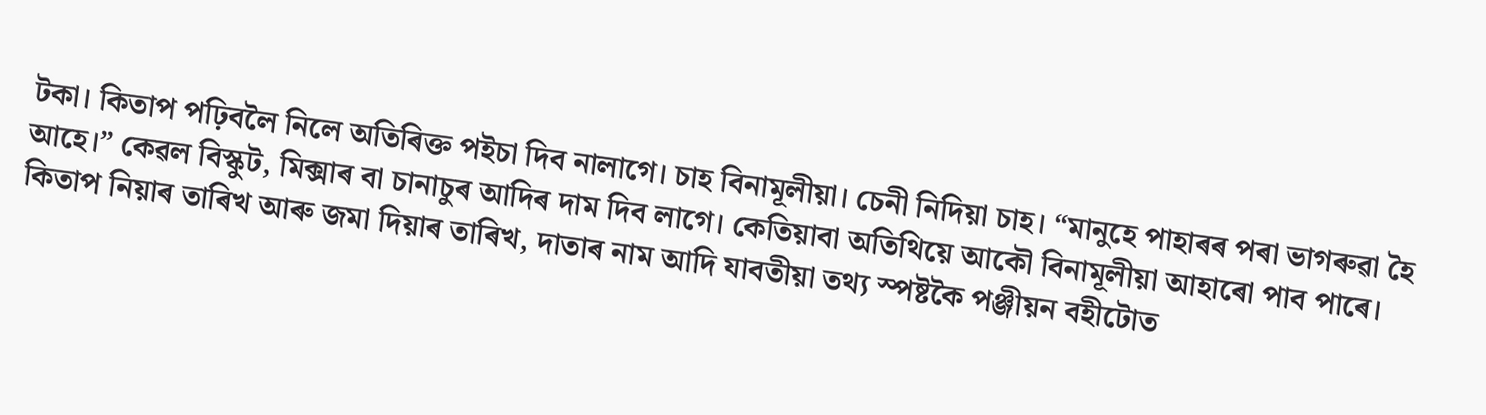টকা। কিতাপ পঢ়িবলৈ নিলে অতিৰিক্ত পইচা দিব নালাগে। চাহ বিনামূলীয়া। চেনী নিদিয়া চাহ। “মানুহে পাহাৰৰ পৰা ভাগৰুৱা হৈ আহে।” কেৱল বিস্কুট, মিক্সাৰ বা চানাচুৰ আদিৰ দাম দিব লাগে। কেতিয়াবা অতিথিয়ে আকৌ বিনামূলীয়া আহাৰো পাব পাৰে।
কিতাপ নিয়াৰ তাৰিখ আৰু জমা দিয়াৰ তাৰিখ, দাতাৰ নাম আদি যাবতীয়া তথ্য স্পষ্টকৈ পঞ্জীয়ন বহীটোত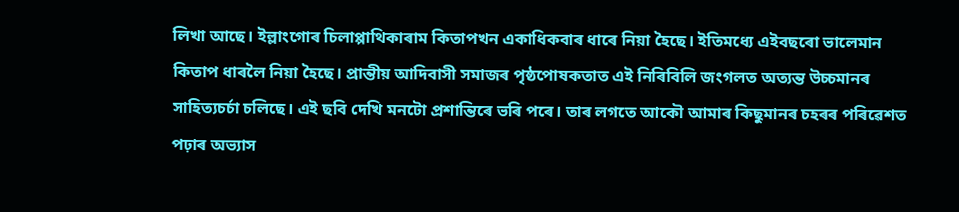লিখা আছে। ইল্লাংগোৰ চিলাপ্পাথিকাৰাম কিতাপখন একাধিকবাৰ ধাৰে নিয়া হৈছে। ইতিমধ্যে এইবছৰো ভালেমান কিতাপ ধাৰলৈ নিয়া হৈছে। প্ৰান্তীয় আদিবাসী সমাজৰ পৃষ্ঠপোষকতাত এই নিৰিবিলি জংগলত অত্যন্ত উচ্চমানৰ সাহিত্যচৰ্চা চলিছে। এই ছবি দেখি মনটো প্ৰশান্তিৰে ভৰি পৰে। তাৰ লগতে আকৌ আমাৰ কিছুমানৰ চহৰৰ পৰিৱেশত পঢ়াৰ অভ্যাস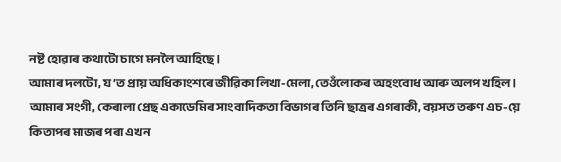নষ্ট হোৱাৰ কথাটো চাগে মনলৈ আহিছে।
আমাৰ দলটো, য’ত প্ৰায় অধিকাংশৰে জীৱিকা লিখা-মেলা, তেওঁলোকৰ অহংবোধ আৰু অলপ খহিল। আমাৰ সংগী, কেৰালা প্ৰেছ একাডেমিৰ সাংবাদিকতা বিভাগৰ তিনি ছাত্ৰৰ এগৰাকী, বয়সত তৰুণ এচ-য়ে কিতাপৰ মাজৰ পৰা এখন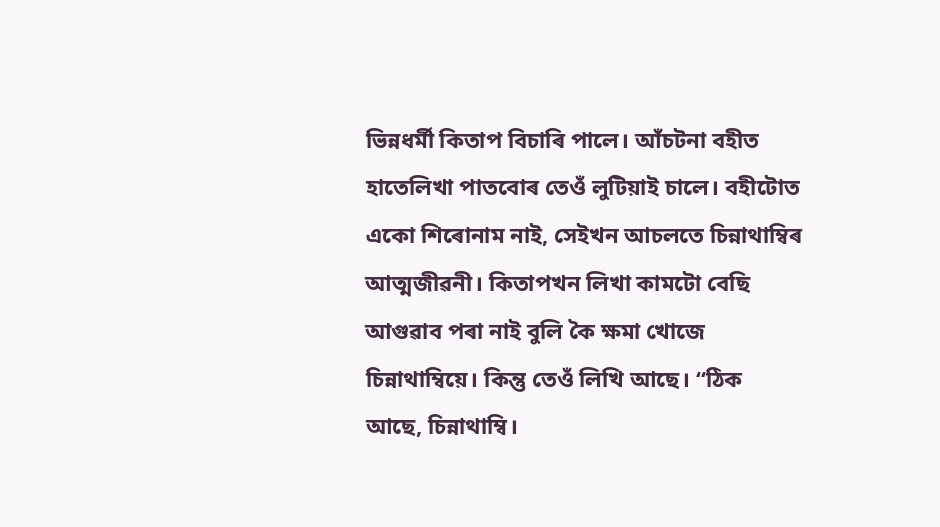ভিন্নধৰ্মী কিতাপ বিচাৰি পালে। আঁচটনা বহীত হাতেলিখা পাতবোৰ তেওঁ লুটিয়াই চালে। বহীটোত একো শিৰোনাম নাই, সেইখন আচলতে চিন্নাথাম্বিৰ আত্মজীৱনী। কিতাপখন লিখা কামটো বেছি আগুৱাব পৰা নাই বুলি কৈ ক্ষমা খোজে চিন্নাথাম্বিয়ে। কিন্তু তেওঁ লিখি আছে। “ঠিক আছে, চিন্নাথাম্বি।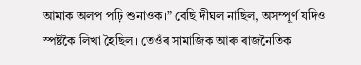আমাক অলপ পঢ়ি শুনাওক।” বেছি দীঘল নাছিল, অসম্পূৰ্ণ যদিও স্পষ্টকৈ লিখা হৈছিল। তেওঁৰ সামাজিক আৰু ৰাজনৈতিক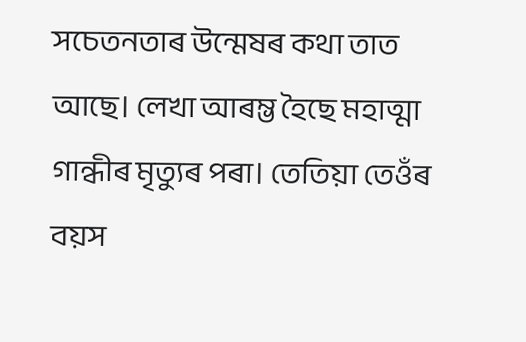সচেতনতাৰ উন্মেষৰ কথা তাত আছে। লেখা আৰম্ভ হৈছে মহাত্মা গান্ধীৰ মৃত্যুৰ পৰা। তেতিয়া তেওঁৰ বয়স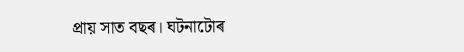প্ৰায় সাত বছৰ। ঘটনাটোৰ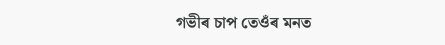গভীৰ চাপ তেওঁৰ মনত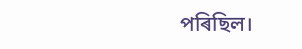পৰিছিল।